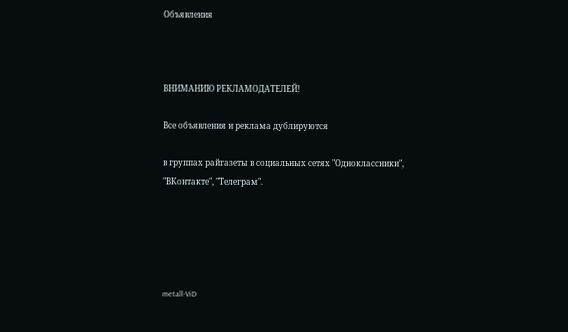Объявления



ВНИМАНИЮ РЕКЛАМОДАТЕЛЕЙ!

Все объявления и реклама дублируются

в группах райгазеты в социальных сетях "Одноклассники", "ВКонтакте", "Телеграм".





metall-ViD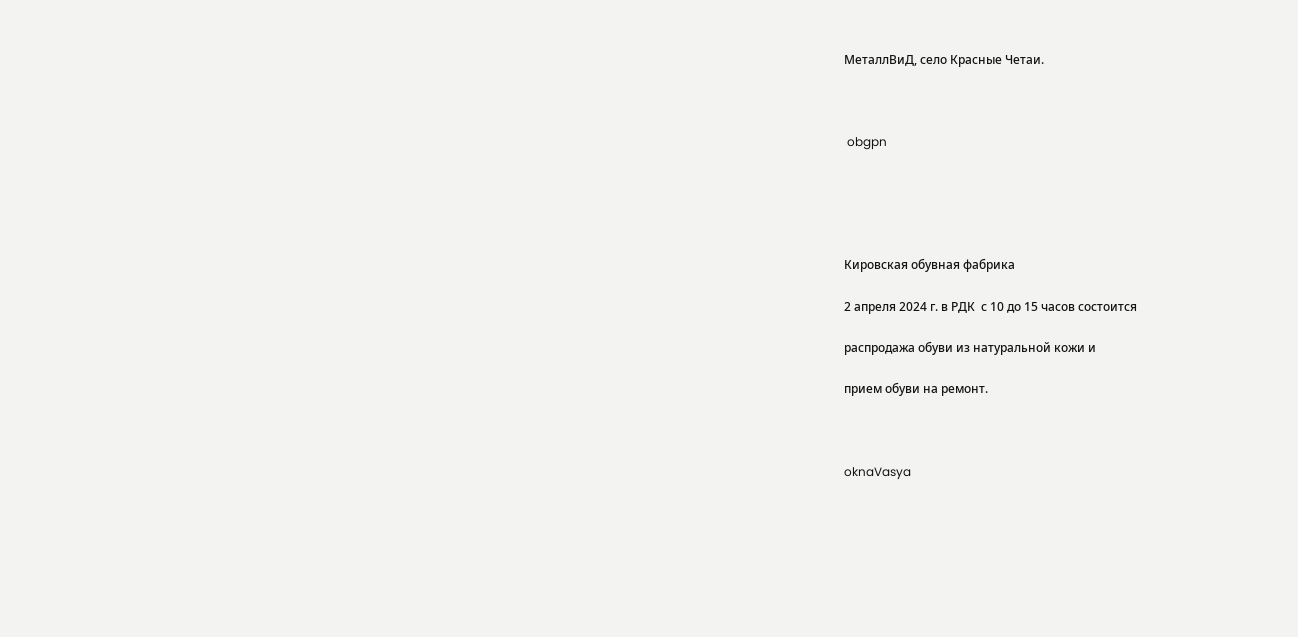МеталлВиД, село Красные Четаи.



 obgpn





Кировская обувная фабрика

2 апреля 2024 г. в РДК  с 10 до 15 часов состоится

распродажа обуви из натуральной кожи и

прием обуви на ремонт.



oknaVasya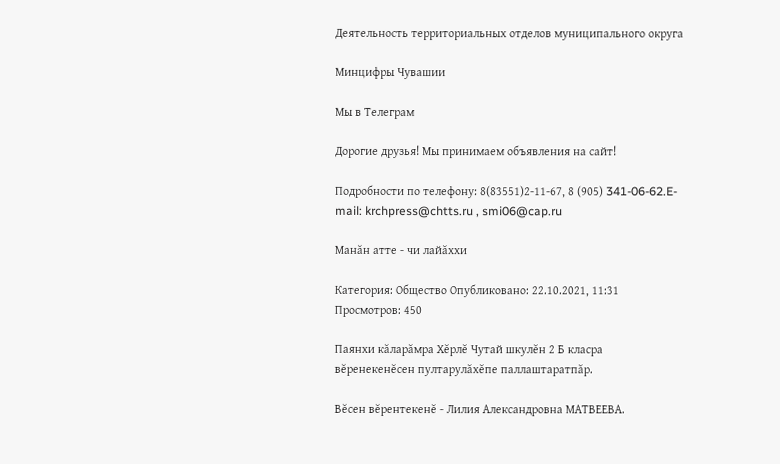Деятельность территориальных отделов муниципального округа

Минцифры Чувашии

Мы в Телеграм

Дорогие друзья! Мы принимаем объявления на сайт!

Подробности по телефону: 8(83551)2-11-67, 8 (905) 341-06-62.E-mail: krchpress@chtts.ru , smi06@cap.ru

Манăн атте - чи лайăххи

Категория: Общество Опубликовано: 22.10.2021, 11:31 Просмотров: 450

Паянхи кăларăмра Хĕрлĕ Чутай шкулĕн 2 Б класра вĕренекенĕсен пултарулăхĕпе паллаштаратпăр.

Вĕсен вĕрентекенĕ - Лилия Александровна МАТВЕЕВА.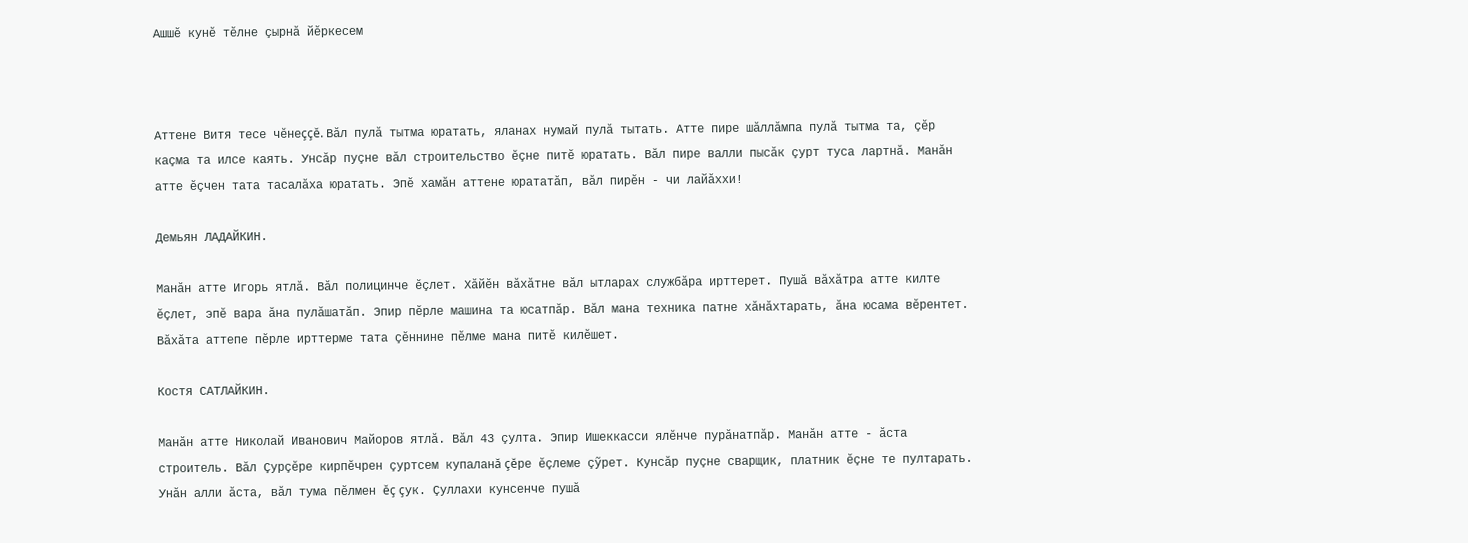Ашшĕ кунĕ тĕлне çырнă йĕркесем



Аттене Витя тесе чĕнеççĕ. Вăл пулă тытма юратать, яланах нумай пулă тытать. Атте пире шăллăмпа пулă тытма та, çĕр каçма та илсе каять. Унсăр пуçне вăл строительство ĕçне питĕ юратать. Вăл пире валли пысăк çурт туса лартнă. Манăн атте ĕçчен тата тасалăха юратать. Эпĕ хамăн аттене юрататăп, вăл пирĕн - чи лайăххи!

Демьян ЛАДАЙКИН.

Манăн атте Игорь ятлă. Вăл полицинче ĕçлет. Хăйĕн вăхăтне вăл ытларах службăра ирттерет. Пушă вăхăтра атте килте ĕçлет, эпĕ вара ăна пулăшатăп. Эпир пĕрле машина та юсатпăр. Вăл мана техника патне хăнăхтарать, ăна юсама вĕрентет. Вăхăта аттепе пĕрле ирттерме тата çĕннине пĕлме мана питĕ килĕшет.

Костя САТЛАЙКИН.

Манăн атте Николай Иванович Майоров ятлă. Вăл 43 çулта. Эпир Ишеккасси ялĕнче пурăнатпăр. Манăн атте - ăста строитель. Вăл Çурçĕре кирпĕчрен çуртсем купаланă çĕре ĕçлеме çỹрет. Кунсăр пуçне сварщик, платник ĕçне те пултарать. Унăн алли ăста, вăл тума пĕлмен ĕç çук. Çуллахи кунсенче пушă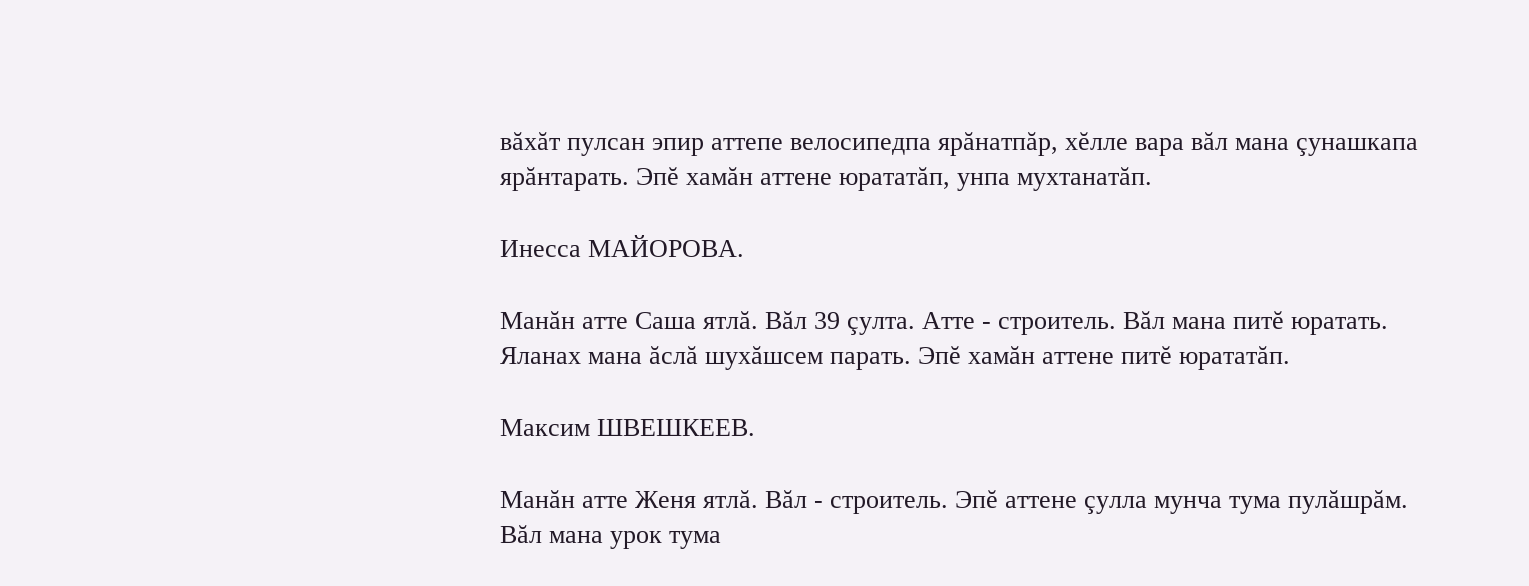вăхăт пулсан эпир аттепе велосипедпа ярăнатпăр, хĕлле вара вăл мана çунашкапа ярăнтарать. Эпĕ хамăн аттене юрататăп, унпа мухтанатăп.

Инесса МАЙОРОВА.

Манăн атте Саша ятлă. Вăл 39 çулта. Атте - строитель. Вăл мана питĕ юратать. Яланах мана ăслă шухăшсем парать. Эпĕ хамăн аттене питĕ юрататăп.

Максим ШВЕШКЕЕВ.

Манăн атте Женя ятлă. Вăл - строитель. Эпĕ аттене çулла мунча тума пулăшрăм. Вăл мана урок тума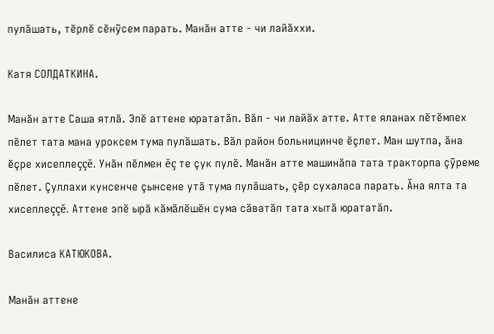пулăшать, тĕрлĕ сĕнỹсем парать. Манăн атте - чи лайăххи.

Катя СОЛДАТКИНА.

Манăн атте Саша ятлă. Эпĕ аттене юрататăп. Вăл - чи лайăх атте. Атте яланах пĕтĕмпех пĕлет тата мана уроксем тума пулăшать. Вăл район больницинче ĕçлет. Ман шутпа, ăна ĕçре хисеплеççĕ. Унăн пĕлмен ĕç те çук пулĕ. Манăн атте машинăпа тата тракторпа çỹреме пĕлет. Çуллахи кунсенче çынсене утă тума пулăшать, çĕр сухаласа парать. Ăна ялта та хисеплеççĕ. Аттене эпĕ ырă кăмăлĕшĕн сума сăватăп тата хытă юрататăп.

Василиса КАТЮКОВА.

Манăн аттене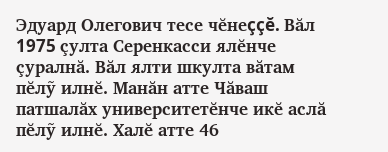Эдуард Олегович тесе чĕнеççĕ. Вăл 1975 çулта Серенкасси ялĕнче çуралнă. Вăл ялти шкулта вăтам пĕлỹ илнĕ. Манăн атте Чăваш патшалăх университетĕнче икĕ аслă пĕлỹ илнĕ. Халĕ атте 46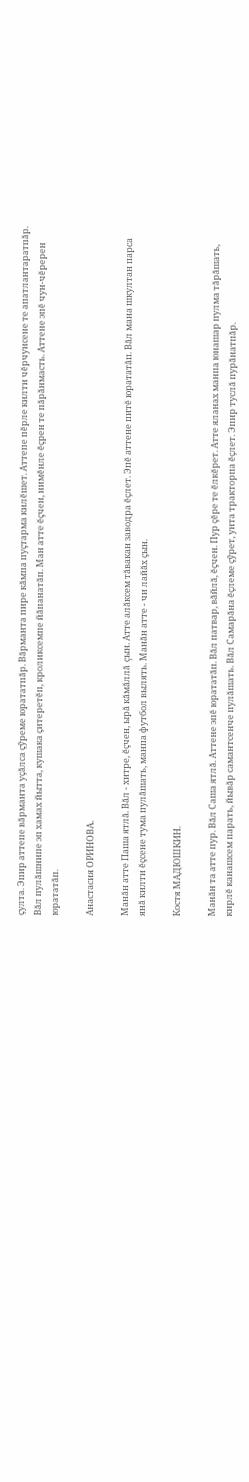çулта. Эпир аттепе вăрманта уçăлса çỹреме юрататпăр. Вăрманта пире кăмпа пуçтарма килĕшет. Аттепе пĕрле килти чĕрчунсене те апатлантаратпăр. Вăл пулăшнипе эп хамах йытта, кушака çитеретĕп, кроликсемпе йăпанатăп. Ман атте ĕçчен, нимĕнле ĕçрен те пăрăнмасть. Аттене эпĕ чун-чĕререн юрататăп.

Анастасия ОРИНОВА.

Манăн атте Паша ятлă. Вăл - хитре, ĕçчен, ырă кăмăллă çын. Атте алăксем тăвакан заводра ĕçлет. Эпĕ аттене питĕ юрататăп. Вăл мана шкултан парса янă килти ĕçсене тума пулăшать, манпа футбол вылять. Манăн атте - чи лайăх çын.

Костя МАДЮШКИН.

Манăн та атте пур. Вăл Саша ятлă. Аттене эпĕ юрататăп. Вăл патвар, вăйлă, ĕçчен. Пур çĕре те ĕлкĕрет. Атте яланах манпа юнашар пулма тăрăшать, кирлĕ канашсем парать, йывăр самантсенче пулăшать. Вăл Самарăна ĕçлеме çỹрет, унта тракторпа ĕçлет. Эпир туслă пурăнатпăр.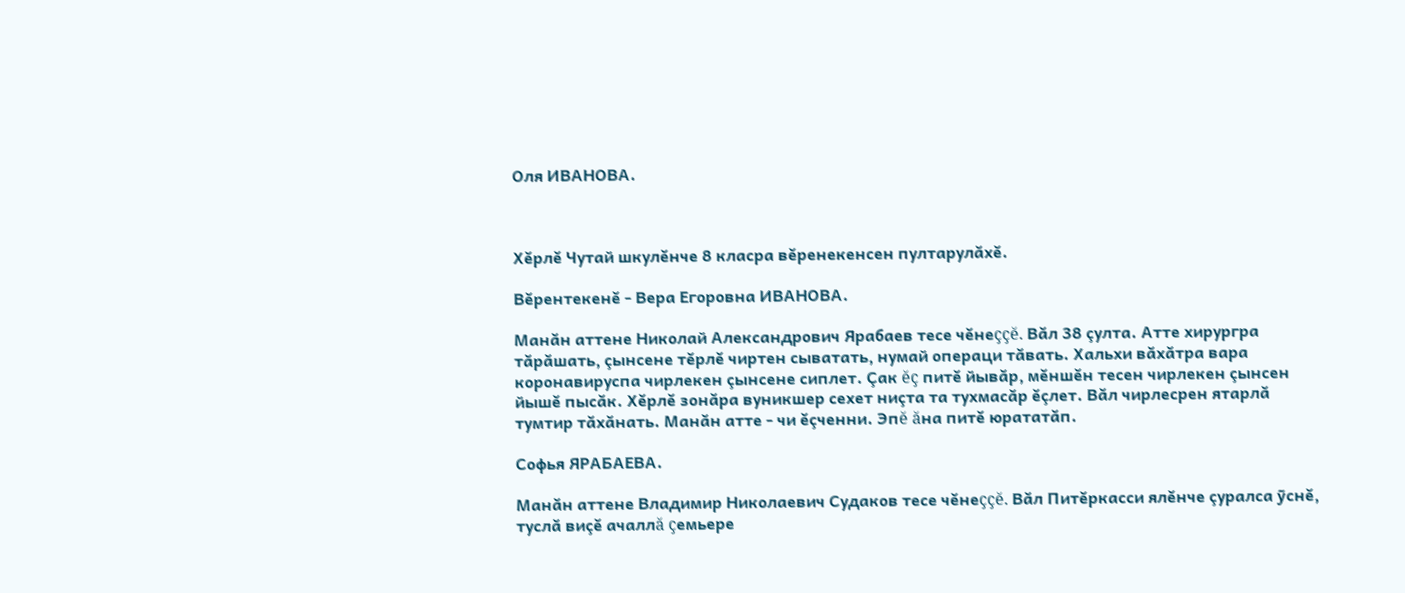Оля ИВАНОВА.



Хĕрлĕ Чутай шкулĕнче 8 класра вĕренекенсен пултарулăхĕ.

Вĕрентекенĕ - Вера Егоровна ИВАНОВА.

Манăн аттене Николай Александрович Ярабаев тесе чĕнеççĕ. Вăл 38 çулта. Атте хирургра тăрăшать, çынсене тĕрлĕ чиртен сыватать, нумай операци тăвать. Хальхи вăхăтра вара коронавируспа чирлекен çынсене сиплет. Çак ĕç питĕ йывăр, мĕншĕн тесен чирлекен çынсен йышĕ пысăк. Хĕрлĕ зонăра вуникшер сехет ниçта та тухмасăр ĕçлет. Вăл чирлесрен ятарлă тумтир тăхăнать. Манăн атте - чи ĕçченни. Эпĕ ăна питĕ юрататăп.

Софья ЯРАБАЕВА.

Манăн аттене Владимир Николаевич Судаков тесе чĕнеççĕ. Вăл Питĕркасси ялĕнче çуралса ỹснĕ, туслă виçĕ ачаллă çемьере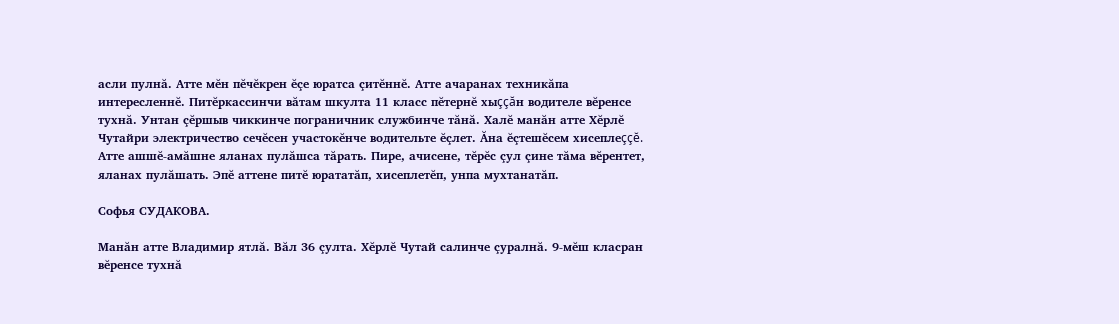асли пулнă. Атте мĕн пĕчĕкрен ĕçе юратса çитĕннĕ. Атте ачаранах техникăпа интересленнĕ. Питĕркассинчи вăтам шкулта 11 класс пĕтернĕ хыççăн водителе вĕренсе тухнă. Унтан çĕршыв чиккинче пограничник службинче тăнă. Халĕ манăн атте Хĕрлĕ Чутайри электричество сечĕсен участокĕнче водительте ĕçлет. Ăна ĕçтешĕсем хисеплеççĕ. Атте ашшĕ-амăшне яланах пулăшса тăрать. Пире, ачисене, тĕрĕс çул çине тăма вĕрентет, яланах пулăшать. Эпĕ аттене питĕ юрататăп, хисеплетĕп, унпа мухтанатăп.

Софья СУДАКОВА.

Манăн атте Владимир ятлă. Вăл 36 çулта. Хĕрлĕ Чутай салинче çуралнă. 9-мĕш класран вĕренсе тухнă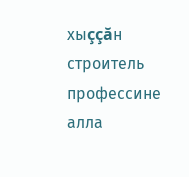хыççăн строитель профессине алла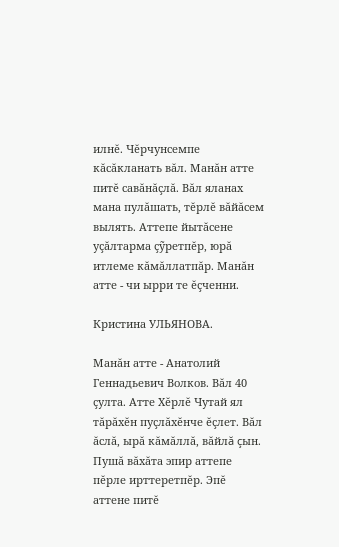илнĕ. Чĕрчунсемпе кăсăкланать вăл. Манăн атте питĕ савăнăçлă. Вăл яланах мана пулăшать, тĕрлĕ вăйăсем вылять. Аттепе йытăсене уçăлтарма çỹретпĕр, юрă итлеме кăмăллатпăр. Манăн атте - чи ырри те ĕçченни.

Кристина УЛЬЯНОВА.

Манăн атте - Анатолий Геннадьевич Волков. Вăл 40 çулта. Атте Хĕрлĕ Чутай ял тăрăхĕн пуçлăхĕнче ĕçлет. Вăл ăслă, ырă кăмăллă, вăйлă çын. Пушă вăхăта эпир аттепе пĕрле ирттеретпĕр. Эпĕ аттене питĕ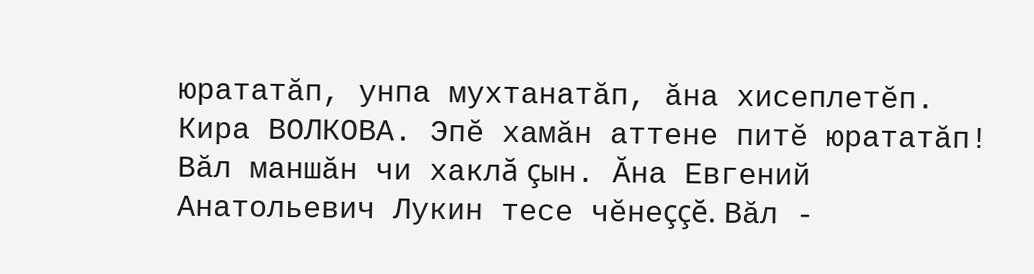юрататăп, унпа мухтанатăп, ăна хисеплетĕп. Кира ВОЛКОВА. Эпĕ хамăн аттене питĕ юрататăп! Вăл маншăн чи хаклă çын. Ăна Евгений Анатольевич Лукин тесе чĕнеççĕ. Вăл -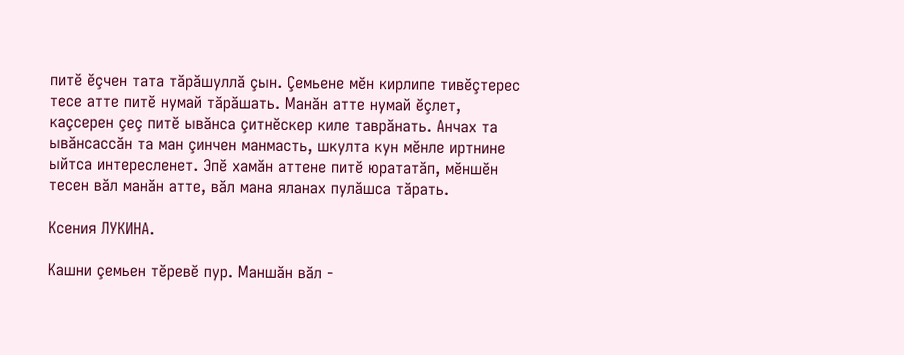питĕ ĕçчен тата тăрăшуллă çын. Çемьене мĕн кирлипе тивĕçтерес тесе атте питĕ нумай тăрăшать. Манăн атте нумай ĕçлет, каçсерен çеç питĕ ывăнса çитнĕскер киле таврăнать. Анчах та ывăнсассăн та ман çинчен манмасть, шкулта кун мĕнле иртнине ыйтса интересленет. Эпĕ хамăн аттене питĕ юрататăп, мĕншĕн тесен вăл манăн атте, вăл мана яланах пулăшса тăрать.

Ксения ЛУКИНА.

Кашни çемьен тĕревĕ пур. Маншăн вăл -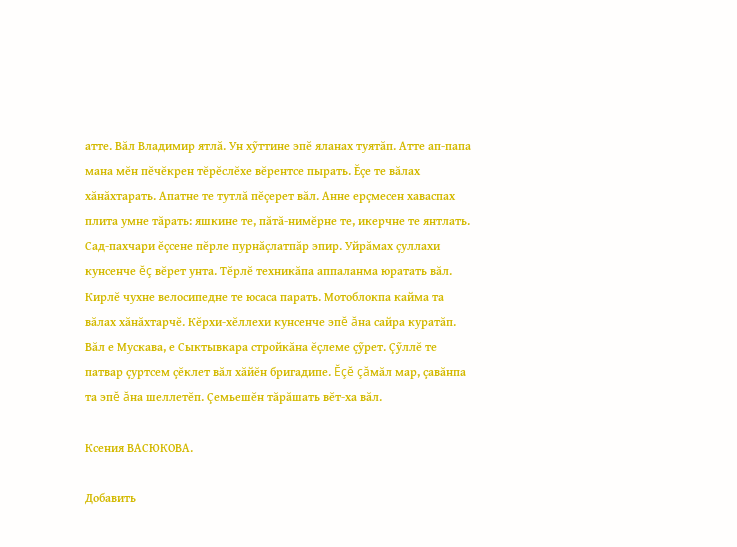атте. Вăл Владимир ятлă. Ун хỹттине эпĕ яланах туятăп. Атте ап-папа мана мĕн пĕчĕкрен тĕрĕслĕхе вĕрентсе пырать. Ĕçе те вăлах хăнăхтарать. Апатне те тутлă пĕçерет вăл. Анне ерçмесен хаваспах плита умне тăрать: яшкине те, пăтă-нимĕрне те, икерчне те янтлать. Сад-пахчари ĕçсене пĕрле пурнăçлатпăр эпир. Уйрăмах çуллахи кунсенче ĕç вĕрет унта. Тĕрлĕ техникăпа аппаланма юратать вăл. Кирлĕ чухне велосипедне те юсаса парать. Мотоблокпа кайма та вăлах хăнăхтарчĕ. Кĕрхи-хĕллехи кунсенче эпĕ ăна сайра куратăп. Вăл е Мускава, е Сыктывкара стройкăна ĕçлеме çỹрет. Çỹллĕ те патвар çуртсем çĕклет вăл хăйĕн бригадипе. Ĕçĕ çăмăл мар, çавăнпа та эпĕ ăна шеллетĕп. Çемьешĕн тăрăшать вĕт-ха вăл.

Ксения ВАСЮКОВА.

Добавить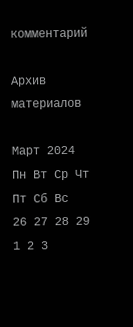комментарий

Архив материалов

Март 2024
Пн Вт Ср Чт Пт Сб Вс
26 27 28 29 1 2 3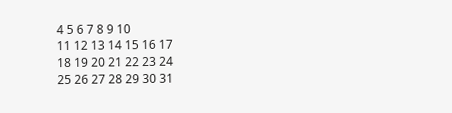4 5 6 7 8 9 10
11 12 13 14 15 16 17
18 19 20 21 22 23 24
25 26 27 28 29 30 31